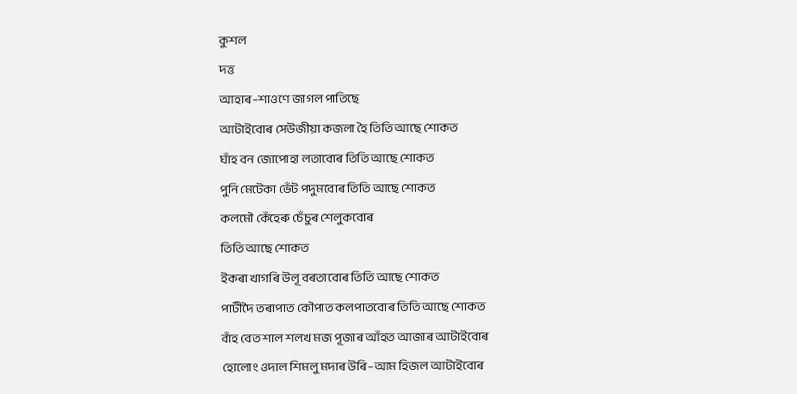কুশল
দত্ত
আহাৰ–শাওণে জাগল পাতিছে
আটাইবোৰ সেউজীয়া কজলা হৈ তিতি আছে শোকত
ঘাঁহ বন জোপোহা লতাবোৰ তিতি আছে শোকত
পুনি মেটেকা ভেঁট পদুমবোৰ তিতি আছে শোকত
কলমৌ কেঁহেৰু চেঁচুৰ শেলুকবোৰ
তিতি আছে শোকত
ইকৰা খাগৰি উলূ বৰতাবোৰ তিতি আছে শোকত
পাটীদৈ তৰাপাত কৌপাত কলপাতবোৰ তিতি আছে শোকত
বাঁহ বেত শাল শলখ মজ পূজাৰ আঁহত আজাৰ আটাইবোৰ
হোলোং ওদাল শিমলু মদাৰ উৰি–আম হিজল আটাইবোৰ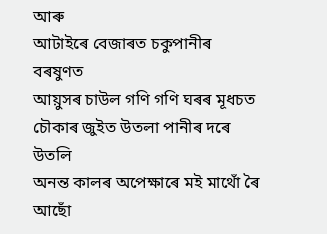আৰু
আটাইৰে বেজাৰত চকুপানীৰ বৰষুণত
আয়ুসৰ চাউল গণি গণি ঘৰৰ মূধচত
চৌকাৰ জুইত উতলা পানীৰ দৰে উতলি
অনন্ত কালৰ অপেক্ষাৰে মই মাথোঁ ৰৈ আছোঁ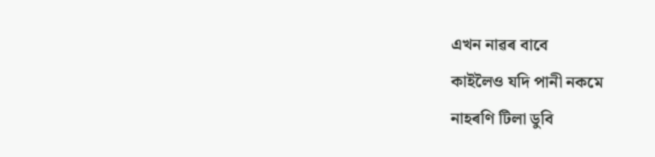এখন নাৱৰ বাবে
কাইলৈও যদি পানী নকমে
নাহৰণি টিলা ডুবি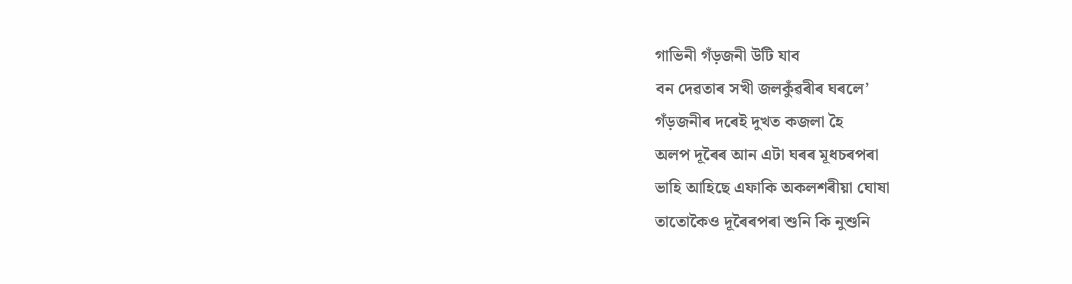গাভিনী গঁড়জনী উটি যাব
বন দেৱতাৰ সখী জলকুঁৱৰীৰ ঘৰলে’
গঁড়জনীৰ দৰেই দুখত কজলা হৈ
অলপ দূৰৈৰ আন এটা ঘৰৰ মূধচৰপৰা
ভাহি আহিছে এফাকি অকলশৰীয়া ঘোষা
তাতোকৈও দূৰৈৰপৰা শুনি কি নুশুনি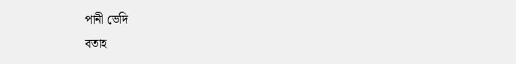পানী ভেদি
বতাহ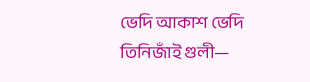ভেদি আকাশ ভেদি তিনিজাঁই গুলী—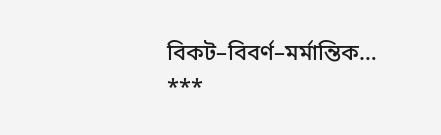বিকট–বিবৰ্ণ–মৰ্মান্তিক…
***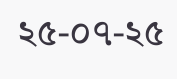২৫-০৭-২৫